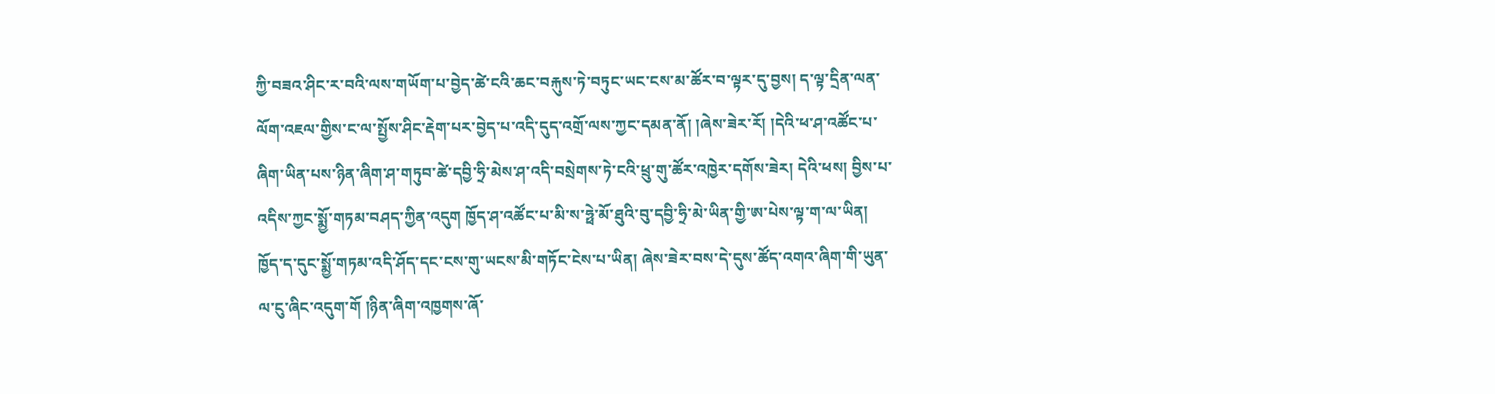ཀྱི་བཟའ་ཤིང་ར་བའི་ལས་གཡོག་པ་བྱེད་ཚེ་ངའི་ཆང་བརྐུས་ཏེ་བཏུང་ཡང་ངས་མ་ཚོར་བ་ལྟར་དུ་བྱས། ད་ལྟ་དྲིན་ལན་ལོག་འཇལ་གྱིས་ང་ལ་སྤྱོས་ཤིང་རྡེག་པར་བྱེད་པ་འདི་དུད་འགྲོ་ལས་ཀྱང་དམན་ནོ། །ཞེས་ཟེར་རོ། །དེའི་ཕ་ཤ་འཚོང་པ་ཞིག་ཡིན་པས་ཉིན་ཞིག་ཤ་གཏུབ་ཚེ་དབྱི་ཧྲི་མེས་ཤ་འདི་བསྲེགས་ཏེ་ངའི་ཕྲུ་གུ་ཚོར་འཁྱེར་དགོས་ཟེར། དེའི་ཕས། བྱིས་པ་འདིས་ཀྱང་སྨྱོ་གཏམ་བཤད་ཀྱིན་འདུག ཁྱོད་ཤ་འཚོང་པ་མི་ས་ཧྥེ་མོ་ཐུའི་བུ་དབྱི་ཧྲི་མེ་ཡིན་གྱི་ཨ་པེས་ལྟ་ག་ལ་ཡིན། ཁྱོད་ད་དུང་སྨྱོ་གཏམ་འདི་ཤོད་དང་ངས་གུ་ཡངས་མི་གཏོང་ངེས་པ་ཡིན། ཞེས་ཟེར་བས་དེ་དུས་ཚོད་འགའ་ཞིག་གི་ཡུན་ལ་ངུ་ཞིང་འདུག་གོ །ཉིན་ཞིག་འཁྱགས་ཞོ་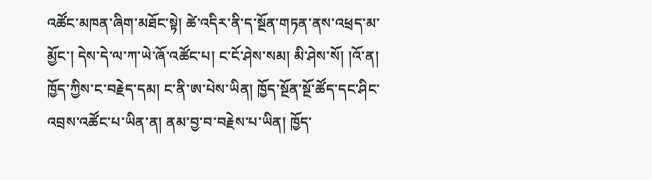འཚོང་མཁན་ཞིག་མཐོང་སྟེ། ཚེ་འདིར་ནི་ད་སྔོན་གཏན་ནས་འཕྲད་མ་མྱོང་། དེས་དེ་ལ་ཀ་ཡེ་ཞོ་འཚོང་པ། ང་ངོ་ཤེས་སམ། མི་ཤེས་སོ། །འོ་ན། ཁྱོད་ཀྱིས་ང་བརྗེད་དམ། ང་ནི་ཨ་པེས་ཡིན། ཁྱོད་སྔོན་སྔོ་ཚོད་དང་ཤིང་འབྲས་འཚོང་པ་ཡིན་ན། ནམ་བྱ་བ་བརྗེས་པ་ཡིན། ཁྱོད་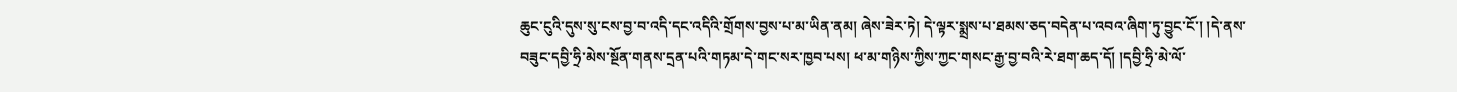ཆུང་ངུའི་དུས་སུ་ངས་བྱ་བ་འདི་དང་འདིའི་གྲོགས་བྱས་པ་མ་ཡིན་ནམ། ཞེས་ཟེར་ཏེ། དེ་ལྟར་སྨྲས་པ་ཐམས་ཅད་བདེན་པ་འབའ་ཞིག་ཏུ་བྱུང་ངོ་། །དེ་ནས་བཟུང་དབྱི་ཧྲི་མེས་སྔོན་གནས་དྲན་པའི་གཏམ་དེ་གང་སར་ཁྱབ་པས། ཕ་མ་གཉིས་ཀྱིས་ཀྱང་གསང་རྒྱ་བྱ་བའི་རེ་ཐག་ཆད་དོ། །དབྱི་ཧྲི་མེ་ལོ་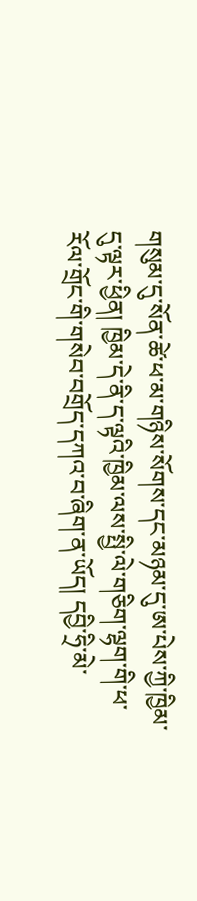གསུམ་དུ་སོན་ཚེ་ཕ་མ་གཉིས་སོགས་དང་མཉམ་དུ་ཨ་པེས་ཀྱི་ཁྱིམ་དུ་ལྟར་ཕྱིན། ཁྱིམ་དེ་ནི་ད་ལྟའི་ཁྱིམ་ལས་སྤྱི་ལེ་གཅིག་ལྷག་གི་ཕ་རོལ་གྲོང་གི་གསེབ་བགྲོད་དཀའ་བ་ཞིག་ན་ཡོད། དབྱི་ཧྲི་མེ་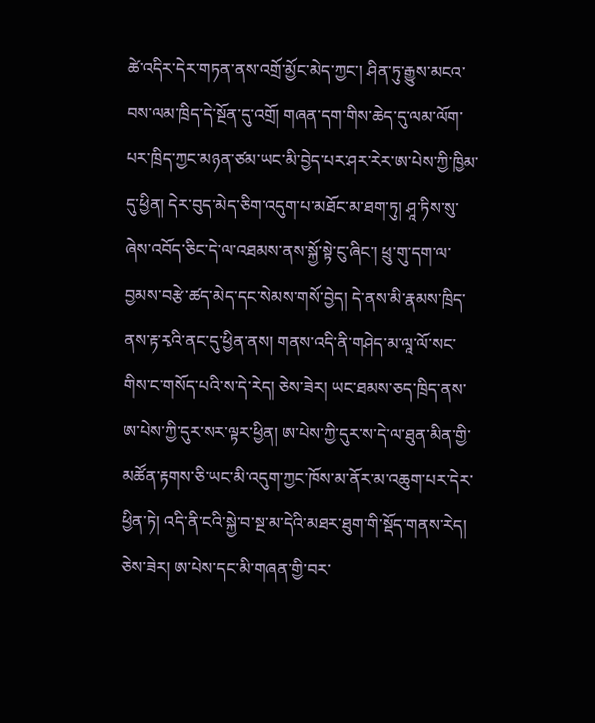ཚེ་འདིར་དེར་གཏན་ནས་འགྲོ་མྱོང་མེད་ཀྱང་། ཤིན་ཏུ་རྒྱུས་མངའ་བས་ལམ་ཁྲིད་དེ་སྔོན་དུ་འགྲོ། གཞན་དག་གིས་ཆེད་དུ་ལམ་ལོག་པར་ཁྲིད་ཀྱང་མཉན་ཙམ་ཡང་མི་བྱེད་པར་ཤར་རེར་ཨ་པེས་ཀྱི་ཁྱིམ་དུ་ཕྱིན། དེར་བུད་མེད་ཅིག་འདུག་པ་མཐོང་མ་ཐག་ཏུ། ཤཱ་ཏིས་སུ་ཞེས་འབོད་ཅིང་དེ་ལ་འཐམས་ནས་སྐྱོ་སྟེ་ངུ་ཞིང་། ཕྲུ་གུ་དག་ལ་བྱམས་བརྩེ་ཚད་མེད་དང་སེམས་གསོ་བྱེད། དེ་ནས་མི་རྣམས་ཁྲིད་ནས་རྟ་རྭའི་ནང་དུ་ཕྱིན་ནས། གནས་འདི་ནི་གཤེད་མ་ལཱ་ལོ་སང་གིས་ང་གསོད་པའི་ས་དེ་རེད། ཅེས་ཟེར། ཡང་ཐམས་ཅད་ཁྲིད་ནས་ཨ་པེས་ཀྱི་དུར་སར་ལྟར་ཕྱིན། ཨ་པེས་ཀྱི་དུར་ས་དེ་ལ་ཐུན་མིན་གྱི་མཚོན་རྟགས་ཅི་ཡང་མི་འདུག་ཀྱང་ཁོས་མ་ནོར་མ་འཆུག་པར་དེར་ཕྱིན་ཏེ། འདི་ནི་ངའི་སྐྱེ་བ་སྔ་མ་དེའི་མཐར་ཐུག་གི་སྡོད་གནས་རེད། ཅེས་ཟེར། ཨ་པེས་དང་མི་གཞན་གྱི་བར་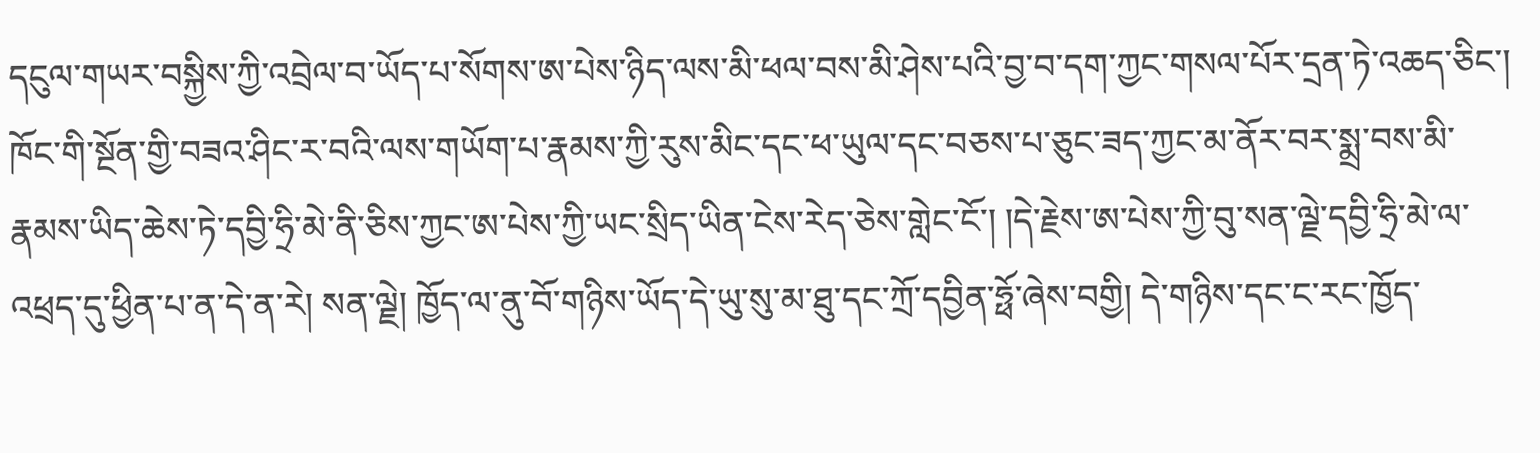དངུལ་གཡར་བསྐྱིས་ཀྱི་འབྲེལ་བ་ཡོད་པ་སོགས་ཨ་པེས་ཉིད་ལས་མི་ཕལ་བས་མི་ཤེས་པའི་བྱ་བ་དག་ཀྱང་གསལ་པོར་དྲན་ཏེ་འཆད་ཅིང་། ཁོང་གི་སྔོན་གྱི་བཟའ་ཤིང་ར་བའི་ལས་གཡོག་པ་རྣམས་ཀྱི་རུས་མིང་དང་ཕ་ཡུལ་དང་བཅས་པ་ཅུང་ཟད་ཀྱང་མ་ནོར་བར་སྨྲ་བས་མི་རྣམས་ཡིད་ཆེས་ཏེ་དབྱི་ཧྲི་མེ་ནི་ཅིས་ཀྱང་ཨ་པེས་ཀྱི་ཡང་སྲིད་ཡིན་ངེས་རེད་ཅེས་གླེང་ངོ་། །དེ་རྗེས་ཨ་པེས་ཀྱི་བུ་སན་ལྗེ་དབྱི་ཧྲི་མེ་ལ་འཕྲད་དུ་ཕྱིན་པ་ན་དེ་ན་རེ། སན་ལྗེ། ཁྱོད་ལ་ནུ་བོ་གཉིས་ཡོད་དེ་ཡུ་སུ་མ་ཐུ་དང་ཀྲོ་དབྱིན་ཧྥོ་ཞེས་བགྱི། དེ་གཉིས་དང་ང་རང་ཁྱོད་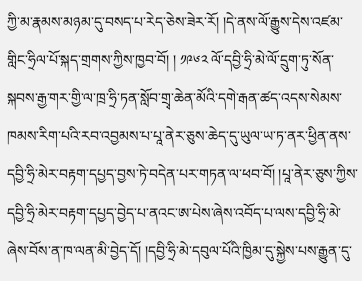ཀྱི་མ་རྣམས་མཉམ་དུ་བསད་པ་རེད་ཅེས་ཟེར་རོ། །དེ་ནས་ལོ་རྒྱུས་དེས་འཛམ་གླིང་ཧྲིལ་པོ་སྐད་གྲགས་ཀྱིས་ཁྱབ་བོ། ། ༡༩༦༢ ལོ་དབྱི་ཧྲི་མེ་ལོ་དྲུག་ཏུ་སོན་སྐབས་རྒྱ་གར་གྱི་ལ་ཁྲ་ཧྲི་ཏན་སློབ་གྲྭ་ཆེན་མོའི་དགེ་རྒན་ཚད་འདས་སེམས་ཁམས་རིག་པའི་རབ་འབྱམས་པ་པཱ་ནེར་ཅུས་ཆེད་དུ་ཡུལ་ཡ་ཏ་ནར་ཕྱིན་ནས་དབྱི་ཧྲི་མེར་བརྟག་དཔྱད་བྱས་ཏེ་བདེན་པར་གཏན་ལ་ཕབ་བོ། །པཱ་ནེར་ཅུས་ཀྱིས་དབྱི་ཧྲི་མེར་བརྟག་དཔྱད་བྱེད་པ་ནའང་ཨ་པེས་ཞེས་འབོད་པ་ལས་དབྱི་ཧྲི་མེ་ཞེས་བོས་ན་ཁ་ལན་མི་བྱེད་དོ། །དབྱི་ཧྲི་མེ་དབུལ་པོའི་ཁྱིམ་དུ་སྐྱེས་པས་རྒྱུན་དུ་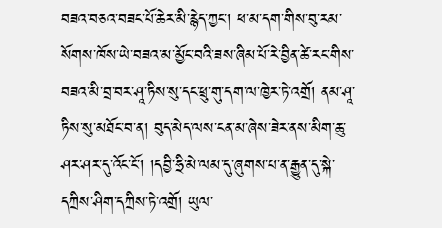བཟའ་བཅའ་བཟང་པོ་ཆེར་མི་རྙེད་ཀྱང་། ཕ་མ་དག་གིས་བུ་རམ་སོགས་ཁོས་ཡེ་བཟའ་མ་མྱོང་བའི་ཟས་ཞིམ་པོ་རེ་བྱིན་ཚེ་རང་གིས་བཟའ་མི་བྲ་བར་ཤཱ་ཏིས་སུ་དང་ཕྲུ་གུ་དག་ལ་ཁྱེར་ཏེ་འགྲོ། ནམ་ཤཱ་ཏིས་སུ་མཐོང་བ་ན། བུད་མེད་ལས་ངན་མ་ཞེས་ཟེར་ནས་མིག་ཆུ་ཤར་ཤར་དུ་འོང་ངོ་། །དབྱི་ཧྲི་མེ་ལམ་དུ་ཞུགས་པ་ན་རྒྱུན་དུ་སྐེ་དཀྲིས་ཤིག་དཀྲིས་ཏེ་འགྲོ། ཡུལ་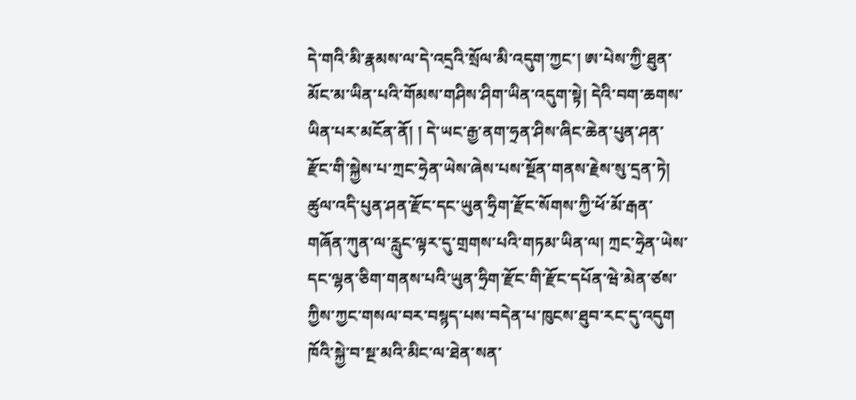དེ་གའི་མི་རྣམས་ལ་དེ་འདྲའི་སྲོལ་མི་འདུག་ཀྱང་། ཨ་པེས་ཀྱི་ཐུན་མོང་མ་ཡིན་པའི་གོམས་གཤིས་ཤིག་ཡིན་འདུག་སྟེ། དེའི་བག་ཆགས་ཡིན་པར་མངོན་ནོ། ། དེ་ཡང་རྒྱ་ནག་ཧྲན་ཤིས་ཞིང་ཆེན་པུན་ཤན་རྫོང་གི་སྐྱེས་པ་ཀྲང་ཧྲེན་ཡེས་ཞེས་པས་སྔོན་གནས་རྗེས་སུ་དྲན་ཏེ། ཚུལ་འདི་པུན་ཤན་རྫོང་དང་ཡུན་ཧྲིག་རྫོང་སོགས་ཀྱི་ཕོ་མོ་རྒན་གཞོན་ཀུན་ལ་རླུང་ལྟར་དུ་གྲགས་པའི་གཏམ་ཡིན་ལ། ཀྲང་ཧྲེན་ཡེས་དང་ལྷན་ཅིག་གནས་པའི་ཡུན་ཧྲིག་རྫོང་གི་རྫོང་དཔོན་ཝེ་མེན་ཙས་ཀྱིས་ཀྱང་གསལ་བར་བསྙད་པས་བདེན་པ་ཁུངས་ཐུབ་རང་དུ་འདུག ཁོའི་སྐྱེ་བ་སྔ་མའི་མིང་ལ་ཐེན་སན་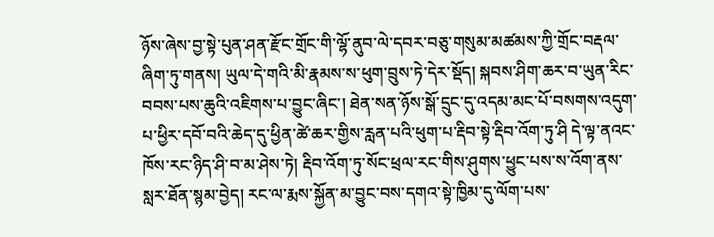ཉོས་ཞེས་བྱ་སྟེ་པུན་ཤན་རྫོང་གྲོང་གི་ལྷོ་ནུབ་ལེ་དབར་བཅུ་གསུམ་མཚམས་ཀྱི་གྲོང་བརྡལ་ཞིག་ཏུ་གནས། ཡུལ་དེ་གའི་མི་རྣམས་ས་ཕུག་བྲུས་ཏེ་དེར་སྡོད། སྐབས་ཤིག་ཆར་བ་ཡུན་རིང་བབས་པས་ཆུའི་འཇིགས་པ་བྱུང་ཞིང་། ཐེན་སན་ཉོས་སྒོ་དྲུང་དུ་འདམ་མང་པོ་བསགས་འདུག་པ་ཕྱིར་དབོ་བའི་ཆེད་དུ་ཕྱིན་ཚེ་ཆར་གྱིས་རླན་པའི་ཕུག་པ་རྡིབ་སྟེ་རྡིབ་འོག་ཏུ་ཤི དེ་ལྟ་ནའང་ཁོས་རང་ཉིད་ཤི་བ་མ་ཤེས་ཏེ། རྡིབ་འོག་ཏུ་སོང་ཕྲལ་རང་གིས་ཤུགས་ཕྱུང་པས་ས་འོག་ནས་སླར་ཐོན་སྙམ་བྱེད། རང་ལ་རྨས་སྐྱོན་མ་བྱུང་བས་དགའ་སྟེ་ཁྱིམ་དུ་ལོག་པས་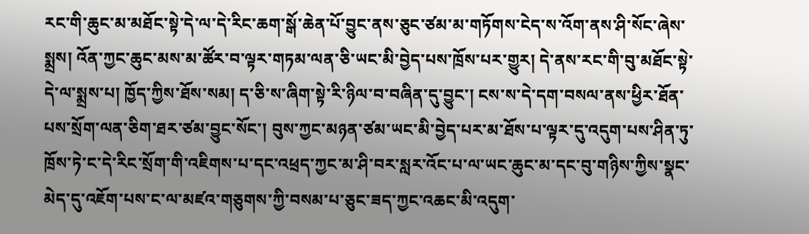རང་གི་ཆུང་མ་མཐོང་སྟེ་དེ་ལ་དེ་རིང་ཆག་སྒོ་ཆེན་པོ་བྱུང་ནས་ཅུང་ཙམ་མ་གཏོགས་ངེད་ས་འོག་ནས་ཤི་སོང་ཞེས་སྨྲས། འོན་ཀྱང་ཆུང་མས་མ་ཚོར་བ་ལྟར་གཏམ་ལན་ཅི་ཡང་མི་བྱེད་པས་ཁྲོས་པར་གྱུར། དེ་ནས་རང་གི་བུ་མཐོང་སྟེ་དེ་ལ་སྨྲས་པ། ཁྱོད་ཀྱིས་ཐོས་སམ། ད་ཅི་ས་ཞིག་སྟེ་རི་ཉིལ་བ་བཞིན་དུ་བྱུང་། ངས་ས་དེ་དག་བསལ་ནས་ཕྱིར་ཐོན་པས་སྲོག་ལན་ཅིག་ཐར་ཙམ་བྱུང་སོང་། བུས་ཀྱང་མཉན་ཙམ་ཡང་མི་བྱེད་པར་མ་ཐོས་པ་ལྟར་དུ་འདུག་པས་ཤིན་ཏུ་ཁྲོས་ཏེ་ང་དེ་རིང་སྲོག་གི་འཇིགས་པ་དང་འཕྲད་ཀྱང་མ་ཤི་བར་སླར་འོང་པ་ལ་ཡང་ཆུང་མ་དང་བུ་གཉིས་ཀྱིས་སྣང་མེད་དུ་འཇོག་པས་ང་ལ་མཛའ་གཅུགས་ཀྱི་བསམ་པ་ཅུང་ཟད་ཀྱང་འཆང་མི་འདུག་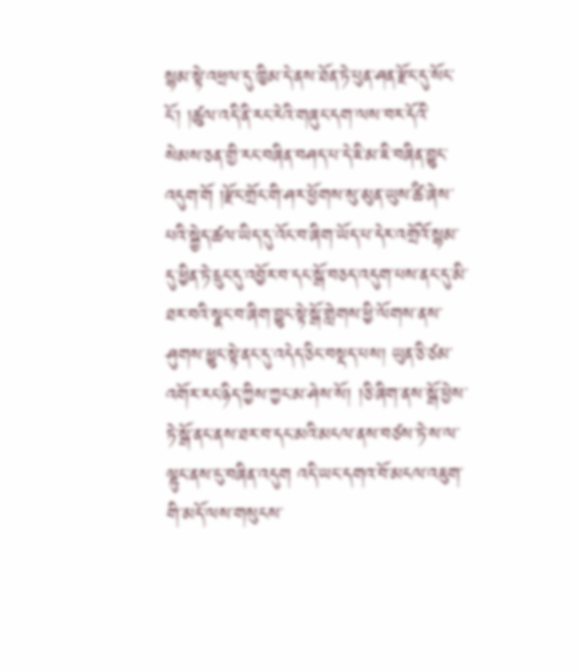སྙམ་སྟེ་འཕྲལ་དུ་ཁྱིམ་དེ་ནས་ཐོན་ཏེ་པུན་ཤན་རྫོང་དུ་སོང་ངོ་། །ཚུལ་འདི་ནི་རང་རེའི་གཞུང་དག་ལས་བར་དོའི་སེམས་ཅན་གྱི་རང་བཞིན་བཤད་པ་དེ་ཇི་མ་ཇི་བཞིན་བྱུང་འདུག་གོ །རྫོང་གྲོང་གི་ཤར་ཕྱོགས་སུ་མུན་ཡུས་ཚི་ཞེས་པའི་སྐྱེད་ཚལ་ཡིད་དུ་འོང་བ་ཞིག་ཡོད་པ་དེར་འགྲོའོ་སྙམ་དུ་ཕྱིན་ཏེ་དྲུང་དུ་འབྱོར་བ་དང་སྒོ་བཅད་འདུག་པས་ནང་དུ་མི་ཐར་བའི་སྣང་བ་ཞིག་བྱུང་སྟེ་སྒོ་གླེགས་ཕྱི་ལོགས་ནས་ཤུགས་ཕྱུང་སྟེ་ནང་དུ་འདེད་ཅིང་བསྡད་པས། ཡུན་ཅི་ཙམ་འགོར་རང་ཉིད་ཀྱིས་ཀྱང་མ་ཤེས་སོ། །ཅི་ཞིག་ནས་སྒོ་ཕྱེས་ཏེ་སྒོ་ནང་ནས་ཐར་བ་དང་མའི་མངལ་ནས་བཙས་ཏེ་ས་ལ་ལྷུང་ནས་ངུ་བཞིན་འདུག འདི་ཡང་དགའ་བོ་མངལ་འཇུག་གི་མདོ་ལས་གསུངས་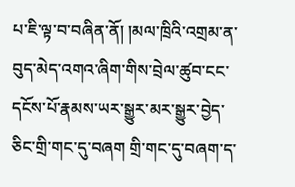པ་ཇི་ལྟ་བ་བཞིན་ནོ། །མལ་ཁྲིའི་འགྲམ་ན་བུད་མེད་འགའ་ཞིག་གིས་བྲེལ་ཚུབ་ངང་དངོས་པོ་རྣམས་ཡར་སྒྱུར་མར་སྒྱུར་བྱེད་ཅིང་གྲི་གང་དུ་བཞག གྲི་གང་དུ་བཞག་ད་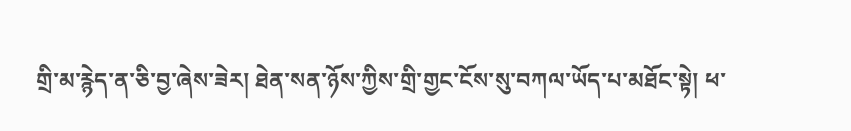གྲི་མ་རྙེད་ན་ཅི་བྱ་ཞེས་ཟེར། ཐེན་སན་ཉོས་ཀྱིས་གྲི་གྱང་ངོས་སུ་བཀལ་ཡོད་པ་མཐོང་སྟེ། ཕ་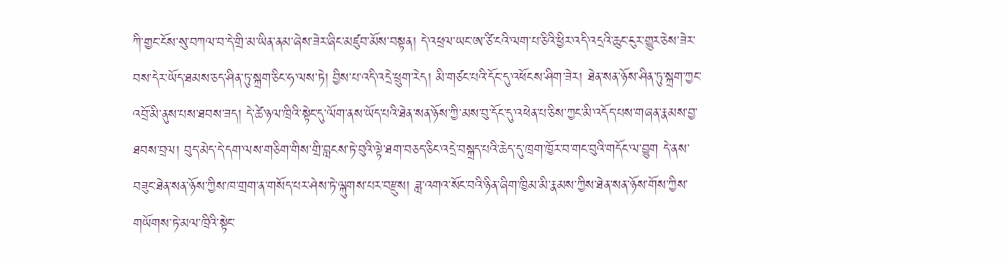ཀི་གྱང་ངོས་སུ་བཀལ་བ་དེ་གྲི་མ་ཡིན་ནམ་ཞེས་ཟེར་ཞིང་མཛུབ་མོས་བསྟན། དེ་འཕྲལ་ཡང་ཨ་ཙི་ངའི་ལག་པ་ཅིའི་ཕྱིར་འདི་འདྲའི་ཆུང་ངུར་གྱུར་ཅེས་ཟེར་བས་དེར་ཡོད་ཐམས་ཅད་ཤིན་ཏུ་སྐྲག་ཅིང་ཧ་ལས་ཏེ། བྱིས་པ་འདི་འདྲེ་ཕྲུག་རེད། མི་གཙང་པའི་དོང་དུ་འཕོངས་ཤིག་ཟེར། ཐེན་སན་ཉོས་ཤིན་ཏུ་སྐྲག་ཀྱང་འབྲོ་མི་ནུས་པས་ཐབས་ཟད། དེ་ཚེ་ཉལ་ཁྲིའི་སྟེང་དུ་ལོག་ནས་ཡོད་པའི་ཐེན་སན་ཉོས་ཀྱི་མས་བུ་དོང་དུ་འཕེན་པ་ཅིས་ཀྱང་མི་འདོད་པས་གཞན་རྣམས་བྱ་ཐབས་བྲལ། བུད་མེད་དེ་དག་ལས་གཅིག་གིས་གྲི་བླངས་ཏེ་བུའི་ལྟེ་ཐག་བཅད་ཅིང་འདྲེ་བསྐྲད་པའི་ཆེད་དུ་ཁྲག་ཁྱོར་བ་གང་བུའི་གདོང་ལ་བྱུག དེ་ནས་བཟུང་ཐེན་སན་ཉོས་ཀྱིས་ཁ་གྲག་ན་གསོད་པར་ཤེས་ཏེ་ལྐུགས་པར་བརྫུས། ཟླ་འགའ་སོང་བའི་ཉིན་ཞིག་ཁྱིམ་མི་རྣམས་ཀྱིས་ཐེན་སན་ཉོས་གོས་ཀྱིས་གཡོགས་ཏེ་མལ་ཁྲིའི་སྟེང་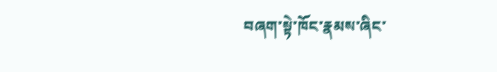བཞག་སྟེ་ཁོང་རྣམས་ཞིང་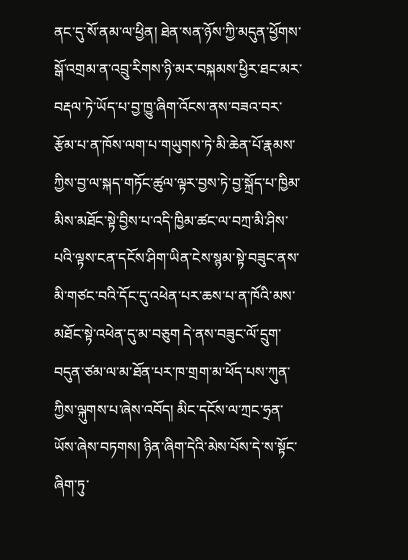ནང་དུ་སོ་ནམ་ལ་ཕྱིན། ཐེན་སན་ཉོས་ཀྱི་མདུན་ཕྱོགས་སྒོ་འགྲམ་ན་འབྲུ་རིགས་ཉི་མར་བསྐམས་ཕྱིར་ཐང་མར་བརྡལ་ཏེ་ཡོད་པ་བྱ་ཁྱུ་ཞིག་འོངས་ནས་བཟའ་བར་རྩོམ་པ་ན་ཁོས་ལག་པ་གཡུགས་ཏེ་མི་ཆེན་པོ་རྣམས་ཀྱིས་བྱ་ལ་སྐད་གཏོང་ཚུལ་ལྟར་བྱས་ཏེ་བྱ་སྐྲོད་པ་ཁྱིམ་མིས་མཐོང་སྟེ་བྱིས་པ་འདི་ཁྱིམ་ཚང་ལ་བཀྲ་མི་ཤིས་པའི་ལྟས་ངན་དངོས་ཤིག་ཡིན་ངེས་སྙམ་སྟེ་བཟུང་ནས་མི་གཙང་བའི་དོང་དུ་འཕེན་པར་ཆས་པ་ན་ཁོའི་མས་མཐོང་སྟེ་འཕེན་དུ་མ་བཅུག དེ་ནས་བཟུང་ལོ་དྲུག་བདུན་ཙམ་ལ་མ་ཐོན་པར་ཁ་གྲག་མ་ཕོད་པས་ཀུན་ཀྱིས་ལྐུགས་པ་ཞེས་འབོད། མིང་དངོས་ལ་ཀྲང་ཧྲན་ཡོས་ཞེས་བཏགས། ཉིན་ཞིག་དེའི་མེས་པོས་དེ་ས་སྟོང་ཞིག་ཏུ་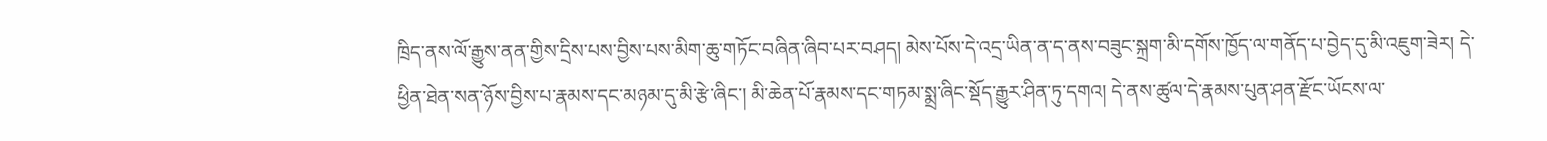ཁྲིད་ནས་ལོ་རྒྱུས་ནན་གྱིས་དྲིས་པས་བྱིས་པས་མིག་ཆུ་གཏོང་བཞིན་ཞིབ་པར་བཤད། མེས་པོས་དེ་འདྲ་ཡིན་ན་ད་ནས་བཟུང་སྐྲག་མི་དགོས་ཁྱོད་ལ་གནོད་པ་བྱེད་དུ་མི་འཇུག་ཟེར། དེ་ཕྱིན་ཐེན་སན་ཉོས་བྱིས་པ་རྣམས་དང་མཉམ་དུ་མི་རྩེ་ཞིང་། མི་ཆེན་པོ་རྣམས་དང་གཏམ་སྨྲ་ཞིང་སྡོད་རྒྱུར་ཤིན་ཏུ་དགའ། དེ་ནས་ཚུལ་དེ་རྣམས་པུན་ཤན་རྫོང་ཡོངས་ལ་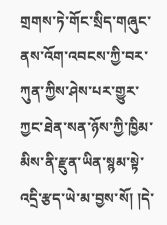གྲགས་ཏེ་གོང་སྲིད་གཞུང་ནས་འོག་འབངས་ཀྱི་བར་ཀུན་ཀྱིས་ཤེས་པར་གྱུར་ཀྱང་ཐེན་སན་ཉོས་ཀྱི་ཁྱིམ་མིས་ནི་རྫུན་ཡིན་སྙམ་སྟེ་འདྲི་རྩད་ཡེ་མ་བྱས་སོ། །དེ་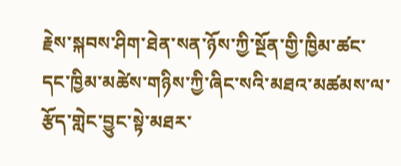རྗེས་སྐབས་ཤིག་ཐེན་སན་ཉོས་ཀྱི་སྔོན་གྱི་ཁྱིམ་ཚང་དང་ཁྱིམ་མཚེས་གཉིས་ཀྱི་ཞིང་སའི་མཐའ་མཚམས་ལ་རྩོད་གླེང་བྱུང་སྟེ་མཐར་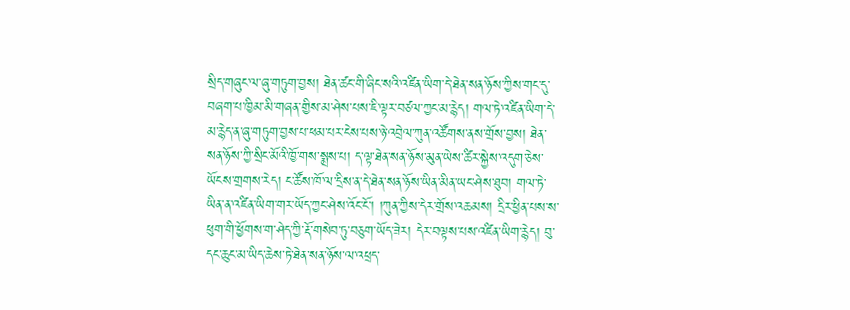སྲིད་གཞུང་ལ་ཞུ་གཏུག་བྱས། ཐེན་ཚང་གི་ཞིང་སའི་འཛིན་ཡིག་དེ་ཐེན་སན་ཉོས་ཀྱིས་གང་དུ་བཞག་པ་ཁྱིམ་མི་གཞན་གྱིས་མ་ཤེས་པས་ཇི་ལྟར་བཙལ་ཀྱང་མ་རྙེད། གལ་ཏེ་འཛིན་ཡིག་དེ་མ་རྙེད་ན་ཞུ་གཏུག་བྱས་པ་ཕམ་པར་ངེས་པས་ཉེ་འབྲེལ་ཀུན་འཚོགས་ནས་གྲོས་བྱས། ཐེན་སན་ཉོས་ཀྱི་སྲིང་མོའི་ཁྱོ་གས་སྨྲས་པ། ད་ལྟ་ཐེན་སན་ཉོས་མུན་ཡེས་ཚིར་སྐྱེས་འདུག་ཅེས་ཡོངས་གྲགས་རེད། ང་ཚོས་ཁོ་ལ་དྲིས་ན་དེ་ཐེན་སན་ཉོས་ཡིན་མིན་ཡང་ཤེས་ཐུབ། གལ་ཏེ་ཡིན་ན་འཛིན་ཡིག་གར་ཡོད་ཀྱང་ཤེས་འོང་ངོ་། །ཀུན་ཀྱིས་དེར་གྲོས་འཆམས། དྲིར་ཕྱིན་པས་ས་ཕུག་གི་ཕྱོགས་ག་ཤེད་ཀྱི་རྡོ་གསེབ་ཏུ་བཅུག་ཡོད་ཟེར། དེར་བལྟས་པས་འཛིན་ཡིག་རྙེད། བུ་དང་ཆུང་མ་ཡིད་ཆེས་ཏེ་ཐེན་སན་ཉོས་ལ་འཕྲད་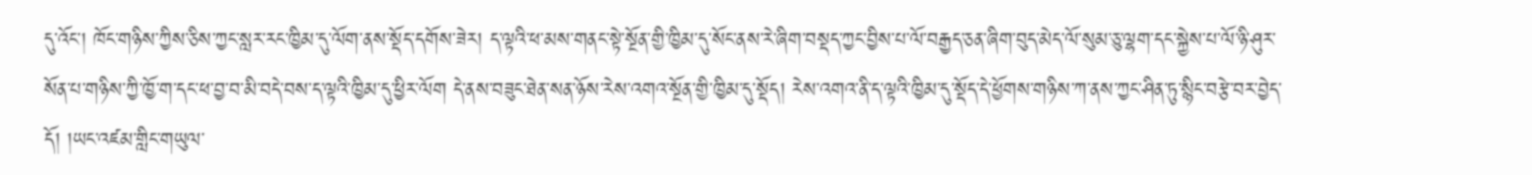དུ་འོང་། ཁོང་གཉིས་ཀྱིས་ཅིས་ཀྱང་སླར་རང་ཁྱིམ་དུ་ལོག་ནས་སྡོད་དགོས་ཟེར། ད་ལྟའི་ཕ་མས་གནང་སྟེ་སྔོན་གྱི་ཁྱིམ་དུ་སོང་ནས་རེ་ཞིག་བསྡད་ཀྱང་བྱིས་པ་ལོ་བརྒྱད་ཅན་ཞིག་བུད་མེད་ལོ་སུམ་ཅུ་ལྷག་དང་སྐྱེས་པ་ལོ་ཉི་ཤུར་སོན་པ་གཉིས་ཀྱི་ཁྱོ་ག་དང་ཕ་བྱ་བ་མི་བདེ་བས་ད་ལྟའི་ཁྱིམ་དུ་ཕྱིར་ལོག དེ་ནས་བཟུང་ཐེན་སན་ཉོས་རེས་འགའ་སྔོན་གྱི་ཁྱིམ་དུ་སྡོད། རེས་འགའ་ནི་ད་ལྟའི་ཁྱིམ་དུ་སྡོད་དེ་ཕྱོགས་གཉིས་ཀ་ནས་ཀྱང་ཤིན་ཏུ་སྙིང་བརྩེ་བར་བྱེད་དོ། །ཡང་འཛམ་གླིང་གཡུལ་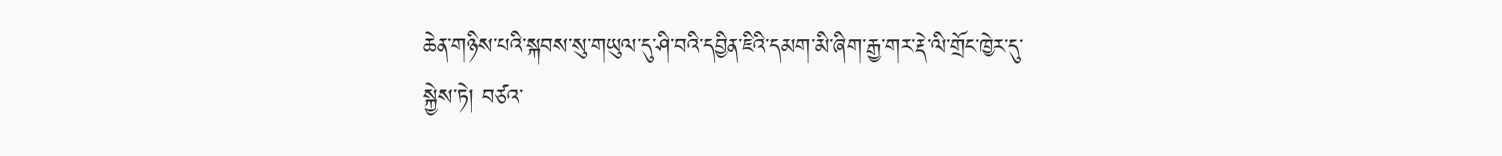ཆེན་གཉིས་པའི་སྐབས་སུ་གཡུལ་དུ་ཤི་བའི་དབྱིན་ཇིའི་དམག་མི་ཞིག་རྒྱ་གར་རྡེ་ལི་གྲོང་ཁྱེར་དུ་སྐྱེས་ཏེ། བཙའ་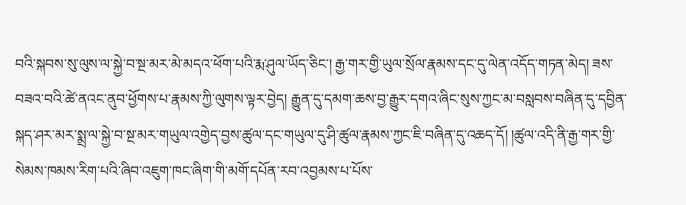བའི་སྐབས་སུ་ལུས་ལ་སྐྱེ་བ་སྔ་མར་མེ་མདའ་ཕོག་པའི་རྨ་ཤུལ་ཡོད་ཅིང་། རྒྱ་གར་གྱི་ཡུལ་སྲོལ་རྣམས་དང་དུ་ལེན་འདོད་གཏན་མེད། ཟས་བཟའ་བའི་ཚེ་ནའང་ནུབ་ཕྱོགས་པ་རྣམས་ཀྱི་ལུགས་ལྟར་བྱེད། རྒྱུན་དུ་དམག་ཆས་བྱ་རྒྱུར་དགའ་ཞིང་སུས་ཀྱང་མ་བསླབས་བཞིན་དུ་དབྱིན་སྐད་ཤར་མར་སྨྲ་ལ་སྐྱེ་བ་སྔ་མར་གཡུལ་འགྱེད་བྱས་ཚུལ་དང་གཡུལ་དུ་ཤི་ཚུལ་རྣམས་ཀྱང་ཇི་བཞིན་དུ་འཆད་དོ། །ཚུལ་འདི་ནི་རྒྱ་གར་གྱི་སེམས་ཁམས་རིག་པའི་ཞིབ་འཇུག་ཁང་ཞིག་གི་མགོ་དཔོན་རབ་འབྱམས་པ་པོས་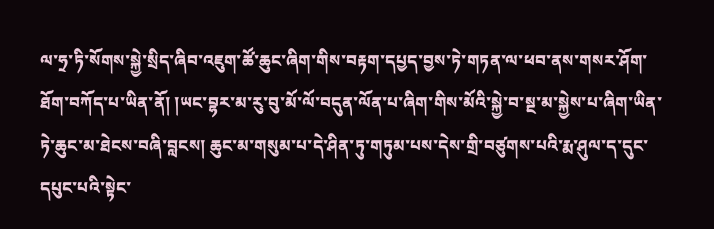ལ་ཧྲ་ཏི་སོགས་སྐྱེ་སྲིད་ཞིབ་འཇུག་ཚོ་ཆུང་ཞིག་གིས་བརྟག་དཔྱད་བྱས་ཏེ་གཏན་ལ་ཕབ་ནས་གསར་ཤོག་ཐོག་བཀོད་པ་ཡིན་ནོ། །ཡང་བྷར་མ་རུ་བུ་མོ་ལོ་བདུན་ལོན་པ་ཞིག་གིས་མོའི་སྐྱེ་བ་སྔ་མ་སྐྱེས་པ་ཞིག་ཡིན་ཏེ་ཆུང་མ་ཐེངས་བཞི་བླངས། ཆུང་མ་གསུམ་པ་དེ་ཤིན་ཏུ་གཏུམ་པས་དེས་གྲི་བཙུགས་པའི་རྨ་ཤུལ་ད་དུང་དཔུང་པའི་སྟེང་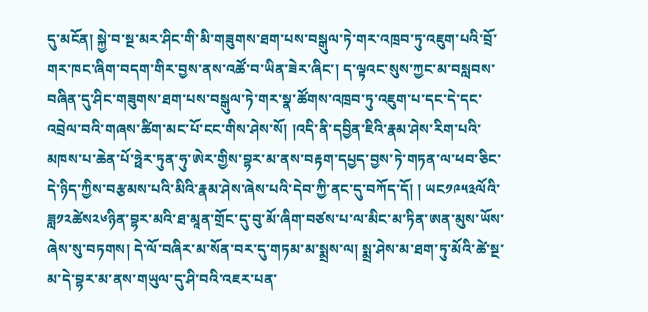དུ་མངོན། སྐྱེ་བ་སྔ་མར་ཤིང་གི་མི་གཟུགས་ཐག་པས་བསྒུལ་ཏེ་གར་འཁྲབ་ཏུ་འཇུག་པའི་བྲོ་གར་ཁང་ཞིག་བདག་གིར་བྱས་ནས་འཚོ་བ་ཡིན་ཟེར་ཞིང་། ད་ལྟའང་སུས་ཀྱང་མ་བསླབས་བཞིན་དུ་ཤིང་གཟུགས་ཐག་པས་བསྒུལ་ཏེ་གར་སྣ་ཚོགས་འཁྲབ་ཏུ་འཇུག་པ་དང་དེ་དང་འབྲེལ་བའི་གཞས་ཚིག་མང་པོ་ངང་གིས་ཤེས་སོ། །འདི་ནི་དབྱིན་ཇིའི་རྣམ་ཤེས་རིག་པའི་མཁས་པ་ཆེན་པོ་ཧྥེར་ཏུན་ཧུ་ཨེར་གྱིས་བྷར་མ་ནས་བརྟག་དཔྱད་བྱས་ཏེ་གཏན་ལ་ཕབ་ཅིང་དེ་ཉིད་ཀྱིས་བརྩམས་པའི་མིའི་རྣམ་ཤེས་ཞེས་པའི་དེབ་ཀྱི་ནང་དུ་བཀོད་དོ། ། ཡང༡༩༥༣ལོའི་ཟླ༡༢ཚེས༢༦ཉིན་བྷར་མའི་ཐ་མཱན་གྲོང་དུ་བུ་མོ་ཞིག་བཙས་པ་ལ་མིང་མ་ཏིན་ཨན་མུས་ཡོས་ཞེས་སུ་བཏགས། དེ་ལོ་བཞིར་མ་སོན་བར་དུ་གཏམ་མ་སྨྲས་ལ། སྨྲ་ཤེས་མ་ཐག་ཏུ་མོའི་ཚེ་སྔ་མ་དེ་བྷར་མ་ནས་གཡུལ་དུ་ཤི་བའི་འཇར་པན་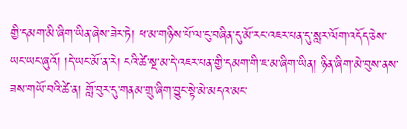གྱི་དམག་མི་ཞིག་ཡིན་ཞེས་ཟེར་ཏེ། ཕ་མ་གཉིས་པོ་ལ་ངུ་བཞིན་དུ་མོ་རང་འཇར་པན་དུ་སླར་ལོག་འདོད་ཅེས་ཡང་ཡང་ཞུའོ། །དེ་ཡང་མོ་ན་རེ། ངའི་ཚེ་སྔ་མ་དེ་འཇར་པན་གྱི་དམག་གི་ཇ་མ་ཞིག་ཡིན། ཉིན་ཞིག་མེ་བུས་ནས་ཟས་གཡོ་བའི་ཚེ་ན། གློ་བུར་དུ་གནམ་གྲུ་ཞིག་བྱུང་སྟེ་མེ་མདའ་མང་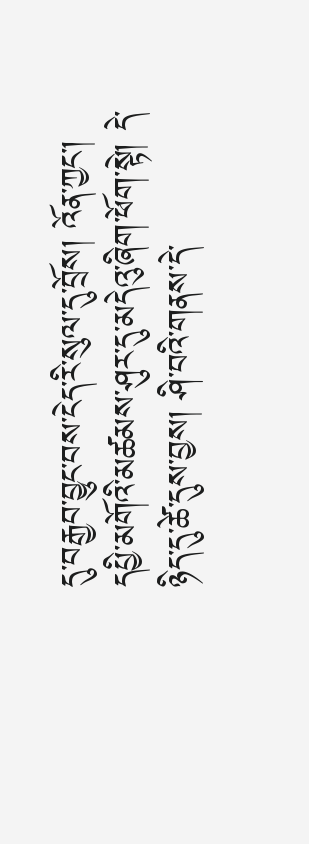དུ་བརྒྱབ་བྱུང་བས་ངེད་རི་སུལ་དུ་བྲོས། འོན་ཀྱང་། དཔྱི་མགོའི་མཚམས་ཤུར་དུ་མདེའུ་ཞིག་ཕོག་སྟེ། དེ་ཉིད་དུ་ཚེ་དུས་བྱས། ཤི་བའི་གནས་དེ་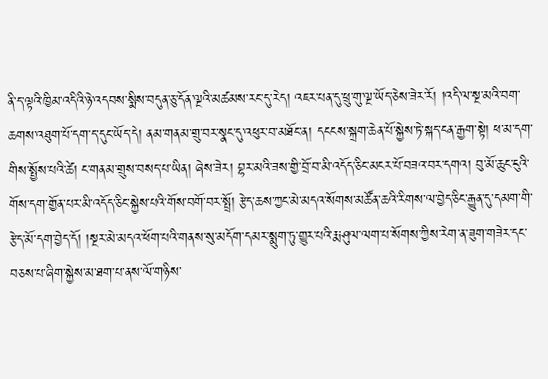ནི་ད་ལྟའི་ཁྱིམ་འདིའི་ཉེ་འདབས་སྨིས་བདུན་ཅུ་དོན་ལྔའི་མཚམས་རང་དུ་རེད། འཇར་པན་དུ་ཕྲུ་གུ་ལྔ་ཡོད་ཅེས་ཟེར་རོ། །འདི་ལ་སྔ་མའི་བག་ཆགས་འཐུག་པོ་དག་ད་དུང་ཡོད་དེ། ནམ་གནམ་གྲུ་བར་སྣང་དུ་འཕུར་བ་མཐོང་ན། དངངས་སྐྲག་ཆེན་པོ་སྐྱེས་ཏེ་སྐད་ངན་རྒྱག་སྟེ། ཕ་མ་དག་གིས་སྤྱོས་པའི་ཚེ། ང་གནམ་གྲུས་བསད་པ་ཡིན། ཞེས་ཟེར། བྷར་མའི་ཟས་གྱི་བྲོ་བ་མི་འདོད་ཅིང་མངར་པོ་བཟའ་བར་དགའ། བུ་མོ་ཆུང་ངུའི་གོས་དག་གྱོན་པར་མི་འདོད་ཅིང་སྐྱེས་པའི་གོས་བགོ་བར་སྤྲོ། རྩེད་ཆས་ཀྱང་མེ་མདའ་སོགས་མཚོན་ཆའི་རིགས་ལ་བྱེད་ཅིང་རྒྱུན་དུ་དམག་གི་རྩེད་མོ་དག་བྱེད་དོ། །སྔར་མེ་མདའ་ཕོག་པའི་གནས་སུ་མདོག་དམར་སྨུག་ཏུ་གྱུར་པའི་རྨ་ཤུལ་ལག་པ་སོགས་ཀྱིས་རེག་ན་ཟུག་གཟེར་དང་བཅས་པ་ཞིག་སྐྱེས་མ་ཐག་པ་ནས་ལོ་གཉིས་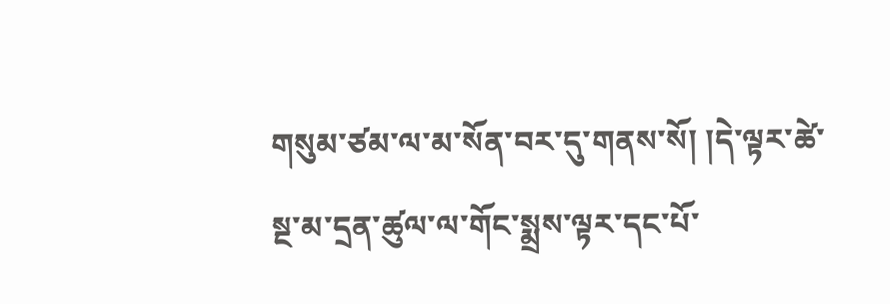གསུམ་ཙམ་ལ་མ་སོན་བར་དུ་གནས་སོ། །དེ་ལྟར་ཚེ་སྔ་མ་དྲན་ཚུལ་ལ་གོང་སྨྲས་ལྟར་དང་པོ་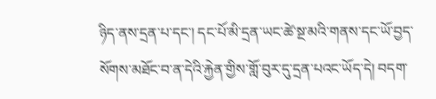ཉིད་ནས་དྲན་པ་དང་། དང་པོ་མི་དྲན་ཡང་ཚེ་སྔ་མའི་གནས་དང་ཡོ་བྱད་སོགས་མཐོང་བ་ན་དེའི་རྐྱེན་གྱིས་གློ་བུར་དུ་དྲན་པའང་ཡོད་དེ། བདག་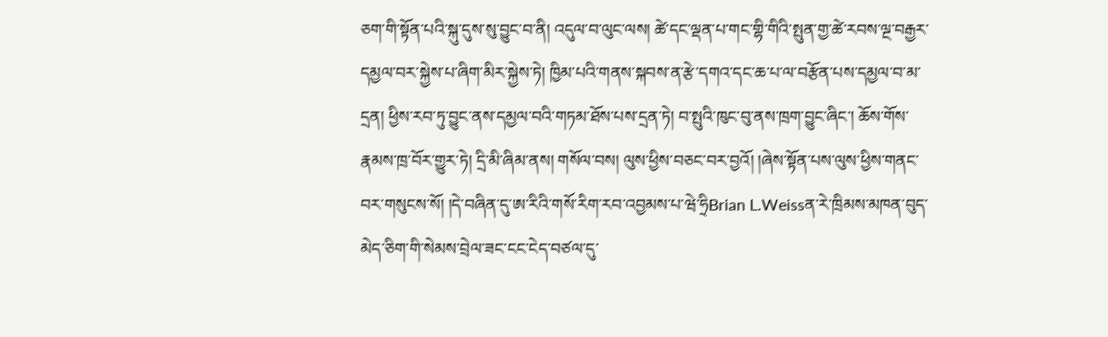ཅག་གི་སྟོན་པའི་སྐུ་དུས་སུ་བྱུང་བ་ནི། འདུལ་བ་ལུང་ལས། ཚེ་དང་ལྡན་པ་གང་གྷི་གིའི་སྤུན་གྱ་ཚེ་རབས་ལྔ་བརྒྱར་དམྱལ་བར་སྐྱེས་པ་ཞིག་མིར་སྐྱེས་ཏེ། ཁྱིམ་པའི་གནས་སྐབས་ན་རྩེ་དགའ་དང་ཆ་པ་ལ་བརྩོན་པས་དམྱལ་བ་མ་དྲན། ཕྱིས་རབ་ཏུ་བྱུང་ནས་དམྱལ་བའི་གཏམ་ཐོས་པས་དྲན་ཏེ། བ་སྤུའི་ཁུང་བུ་ནས་ཁྲག་བྱུང་ཞིང་། ཆོས་གོས་རྣམས་ཁྲ་བོར་གྱུར་ཏེ། དྲི་མི་ཞིམ་ནས། གསོལ་བས། ལུས་ཕྱིས་བཅང་བར་བྱའོ། །ཞེས་སྟོན་པས་ལུས་ཕྱིས་གནང་བར་གསུངས་སོ། །དེ་བཞིན་དུ་ཨ་རིའི་གསོ་རིག་རབ་འབྱམས་པ་ཝེ་ཧྲིBrian L.Weissན་རེ་ཁྲིམས་མཁན་བུད་མེད་ཅིག་གི་སེམས་བྲེལ་ཟང་ངང་ངེད་བཙལ་དུ་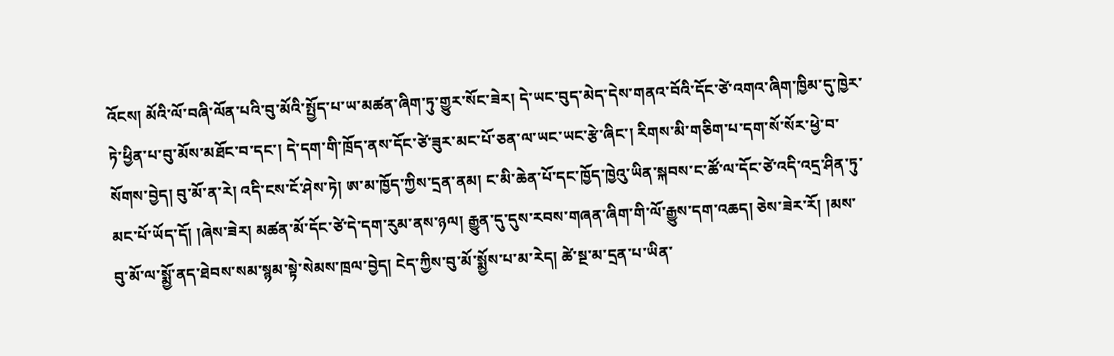འོངས། མོའི་ལོ་བཞི་ལོན་པའི་བུ་མོའི་སྤྱོད་པ་ཡ་མཚན་ཞིག་ཏུ་གྱུར་སོང་ཟེར། དེ་ཡང་བུད་མེད་དེས་གནའ་བོའི་དོང་ཙེ་འགའ་ཞིག་ཁྱིམ་དུ་ཁྱེར་ཏེ་ཕྱིན་པ་བུ་མོས་མཐོང་བ་དང་། དེ་དག་གི་ཁྲོད་ནས་དོང་ཙེ་ཟུར་མང་པོ་ཅན་ལ་ཡང་ཡང་རྩེ་ཞིང་། རིགས་མི་གཅིག་པ་དག་སོ་སོར་ཕྱེ་བ་སོགས་བྱེད། བུ་མོ་ན་རེ། འདི་ངས་ངོ་ཤེས་ཏེ། ཨ་མ་ཁྱོད་ཀྱིས་དྲན་ནམ། ང་མི་ཆེན་པོ་དང་ཁྱོད་ཁྱེའུ་ཡིན་སྐབས་ང་ཚོ་ལ་དོང་ཙེ་འདི་འདྲ་ཤིན་ཏུ་མང་པོ་ཡོད་དོ། །ཞེས་ཟེར། མཚན་མོ་དོང་ཙེ་དེ་དག་རུམ་ནས་ཉལ། རྒྱུན་དུ་དུས་རབས་གཞན་ཞིག་གི་ལོ་རྒྱུས་དག་འཆད། ཅེས་ཟེར་རོ། །མས་བུ་མོ་ལ་སྨྱོ་ནད་ཐེབས་སམ་སྙམ་སྟེ་སེམས་ཁྲལ་བྱེད། ངེད་ཀྱིས་བུ་མོ་སྨྱོས་པ་མ་རེད། ཚེ་སྔ་མ་དྲན་པ་ཡིན་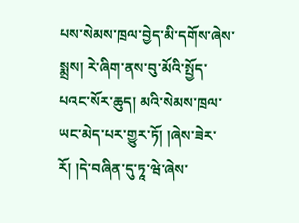པས་སེམས་ཁྲལ་བྱེད་མི་དགོས་ཞེས་སྨྲས། རེ་ཞིག་ནས་བུ་མོའི་སྤྱོད་པའང་སོར་ཆུད། མའི་སེམས་ཁྲལ་ཡང་མེད་པར་གྱུར་ཏོ། །ཞེས་ཟེར་རོ། །དེ་བཞིན་དུ་ཏཱ་ཝེ་ཞེས་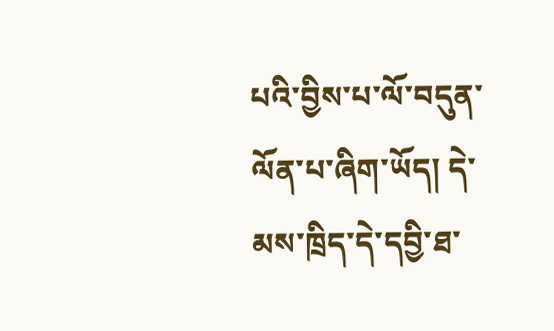པའི་བྱིས་པ་ལོ་བདུན་ལོན་པ་ཞིག་ཡོད། དེ་མས་ཁྲིད་དེ་དབྱི་ཐ་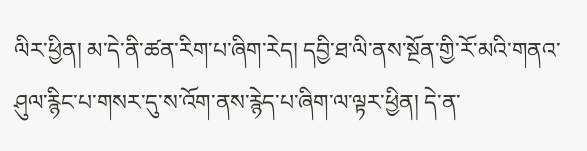ལིར་ཕྱིན། མ་དེ་ནི་ཚན་རིག་པ་ཞིག་རེད། དབྱི་ཐ་ལི་ནས་སྔོན་གྱི་རོ་མའི་གནའ་ཤུལ་རྙིང་པ་གསར་དུ་ས་འོག་ནས་རྙེད་པ་ཞིག་ལ་ལྟར་ཕྱིན། དེ་ན་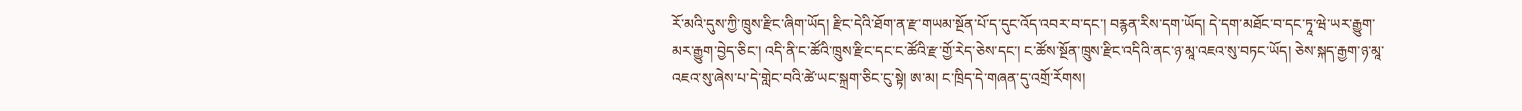རོ་མའི་དུས་ཀྱི་ཁྲུས་རྫིང་ཞིག་ཡོད། རྫིང་དེའི་ཐོག་ན་རྫ་གཡམ་སྔོན་པོ་ད་དུང་འོད་འབར་བ་དང་། བརྙན་རིས་དག་ཡོད། དེ་དག་མཐོང་བ་དང་ཏཱ་ཝེ་ཡར་རྒྱུག་མར་རྒྱུག་བྱེད་ཅིང་། འདི་ནི་ང་ཚོའི་ཁྲུས་རྫིང་དང་ང་ཚོའི་རྫ་གྱོ་རེད་ཅེས་དང་། ང་ཚོས་སྔོན་ཁྲུས་རྫིང་འདིའི་ནང་ཉ་མཱ་འཇའ་སུ་བཏང་ཡོད། ཅེས་སྐད་རྒྱག་ཉ་མཱ་འཇའ་སུ་ཞེས་པ་དེ་གླེང་བའི་ཚེ་ཡང་སྐྲག་ཅིང་ངུ་སྟེ། ཨ་མ། ང་ཁྲིད་དེ་གཞན་དུ་འགྲོ་རོགས།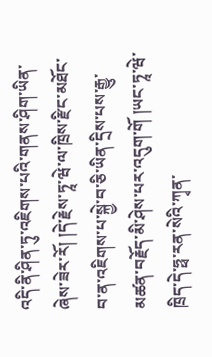འདི་ནི་ཤིན་ཏུ་འཇིགས་པའི་གནས་ཤིག་ཡིན་ཞེས་ཟེར་རོ། །དེ་རྗེས་ཏཱ་ཝེ་ལ་ཁྲིས་རྫིང་མཐོང་བ་ན་འཇིགས་པ་སྐྱེ་བ་ཅི་ཡིན་དྲིས་པས་རྒྱུ་མཚན་བརྗོད་མི་ཤེས་པར་འདུག་གོ །ཡང་ཏཱ་ཝེ་ཁྲིད་དེ་ཧྥ་རན་སེའི་ཀྭན་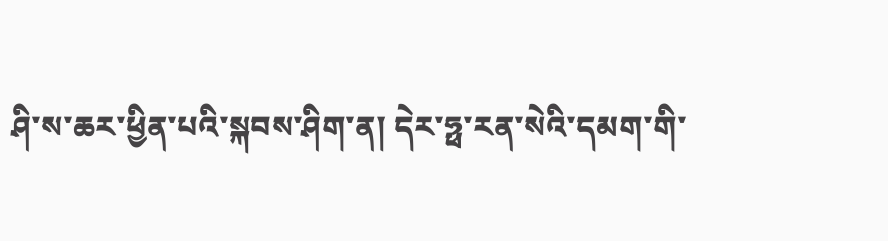ཤི་ས་ཆར་ཕྱིན་པའི་སྐབས་ཤིག་ན། དེར་ཧྥ་རན་སེའི་དམག་གི་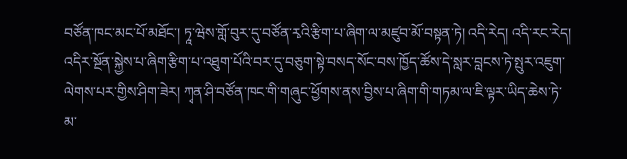བཙོན་ཁང་མང་པོ་མཐོང་། ཏཱ་ཝེས་གློ་བུར་དུ་བཙོན་རྭའི་རྩིག་པ་ཞིག་ལ་མཛུབ་མོ་བསྟན་ཏེ། འདི་རེད། འདི་རང་རེད། འདིར་སྔོན་སྐྱེས་པ་ཞིག་རྩིག་པ་འཐུག་པོའི་བར་དུ་བཅུག་སྟེ་བསད་སོང་བས་ཁྱོད་ཚོས་དེ་སླར་བླངས་ཏེ་སྤུར་འཇུག་ལེགས་པར་གྱིས་ཤིག་ཟེར། ཀྭན་ཤི་བཙོན་ཁང་གི་གཞུང་ཕྱོགས་ནས་བྱིས་པ་ཞིག་གི་གཏམ་ལ་ཇི་ལྟར་ཡིད་ཆེས་ཏེ་མ་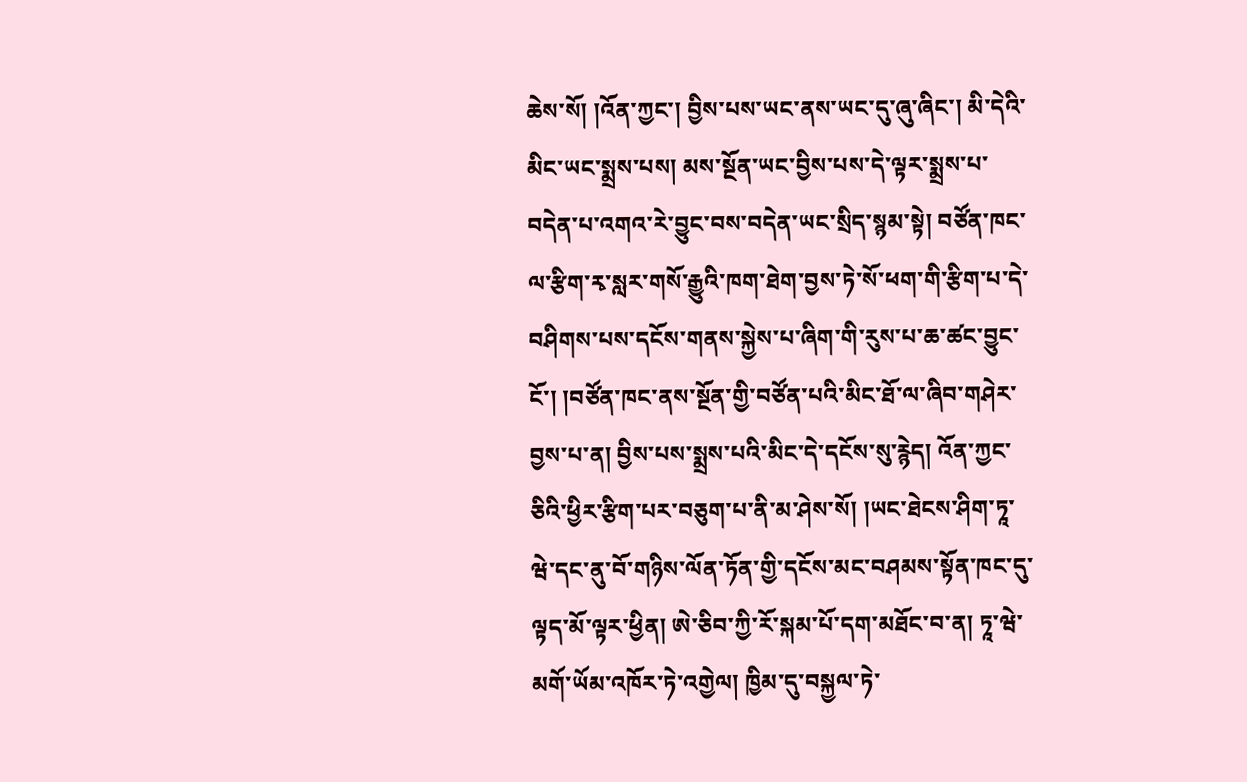ཆེས་སོ། །འོན་ཀྱང་། བྱིས་པས་ཡང་ནས་ཡང་དུ་ཞུ་ཞིང་། མི་དེའི་མིང་ཡང་སྨྲས་པས། མས་སྔོན་ཡང་བྱིས་པས་དེ་ལྟར་སྨྲས་པ་བདེན་པ་འགའ་རེ་བྱུང་བས་བདེན་ཡང་སྲིད་སྙམ་སྟེ། བཙོན་ཁང་ལ་རྩིག་རྭ་སླར་གསོ་རྒྱུའི་ཁག་ཐེག་བྱས་ཏེ་སོ་ཕག་གི་རྩིག་པ་དེ་བཤིགས་པས་དངོས་གནས་སྐྱེས་པ་ཞིག་གི་རུས་པ་ཆ་ཚང་བྱུང་ངོ་། །བཙོན་ཁང་ནས་སྔོན་གྱི་བཙོན་པའི་མིང་ཐོ་ལ་ཞིབ་གཤེར་བྱས་པ་ན། བྱིས་པས་སྨྲས་པའི་མིང་དེ་དངོས་སུ་རྙེད། འོན་ཀྱང་ཅིའི་ཕྱིར་རྩིག་པར་བཅུག་པ་ནི་མ་ཤེས་སོ། །ཡང་ཐེངས་ཤིག་ཏཱ་ཝེ་དང་ནུ་བོ་གཉིས་ལོན་ཏོན་གྱི་དངོས་མང་བཤམས་སྟོན་ཁང་དུ་ལྟད་མོ་ལྟར་ཕྱིན། ཨེ་ཅིབ་ཀྱི་རོ་སྐམ་པོ་དག་མཐོང་བ་ན། ཏཱ་ཝེ་མགོ་ཡོམ་འཁོར་ཏེ་འགྱེལ། ཁྱིམ་དུ་བསྐྱལ་ཏེ་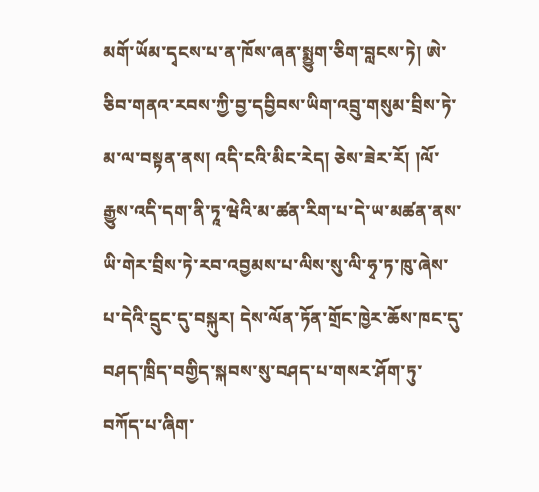མགོ་ཡོམ་དྭངས་པ་ན་ཁོས་ཞན་སྨྱུག་ཅིག་བླངས་ཏེ། ཨེ་ཅིབ་གནའ་རབས་ཀྱི་བྱ་དབྱིབས་ཡིག་འབྲུ་གསུམ་བྲིས་ཏེ་མ་ལ་བསྟན་ནས། འདི་ངའི་མིང་རེད། ཅེས་ཟེར་རོ། །ལོ་རྒྱུས་འདི་དག་ནི་ཏཱ་ཝེའི་མ་ཚན་རིག་པ་དེ་ཡ་མཚན་ནས་ཡི་གེར་བྲིས་ཏེ་རབ་འབྱམས་པ་ལིས་སུ་ལི་ཧྭ་ཏ་ཁུ་ཞེས་པ་དེའི་དྲུང་དུ་བསྐུར། དེས་ལོན་ཏོན་གྲོང་ཁྱེར་ཆོས་ཁང་དུ་བཤད་ཁྲིད་བགྱིད་སྐབས་སུ་བཤད་པ་གསར་ཤོག་ཏུ་བཀོད་པ་ཞིག་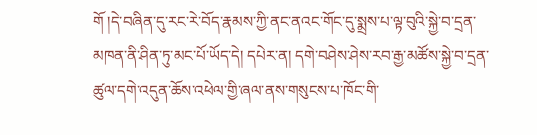གོ །དེ་བཞིན་དུ་རང་རེ་བོད་རྣམས་ཀྱི་ནང་ནའང་གོང་དུ་སྨྲས་པ་ལྟ་བུའི་སྐྱེ་བ་དྲན་མཁན་ནི་ཤིན་ཏུ་མང་པོ་ཡོད་དེ། དཔེར་ན། དགེ་བཤེས་ཤེས་རབ་རྒྱ་མཚོས་སྐྱེ་བ་དྲན་ཚུལ་དགེ་འདུན་ཆོས་འཕེལ་གྱི་ཞལ་ནས་གསུངས་པ་ཁོང་གི་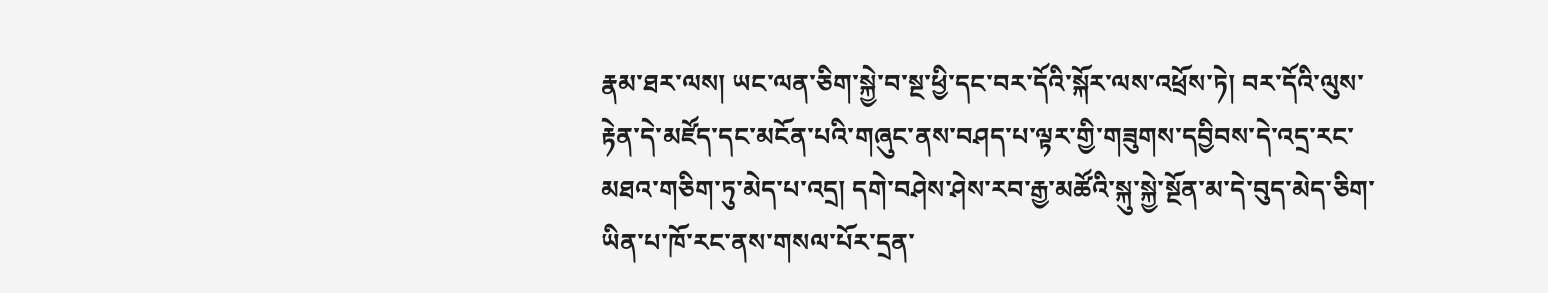རྣམ་ཐར་ལས། ཡང་ལན་ཅིག་སྐྱེ་བ་སྔ་ཕྱི་དང་བར་དོའི་སྐོར་ལས་འཕྲོས་ཏེ། བར་དོའི་ལུས་རྟེན་དེ་མཛོད་དང་མངོན་པའི་གཞུང་ནས་བཤད་པ་ལྟར་གྱི་གཟུགས་དབྱིབས་དེ་འདྲ་རང་མཐའ་གཅིག་ཏུ་མེད་པ་འདྲ། དགེ་བཤེས་ཤེས་རབ་རྒྱ་མཚོའི་སྐུ་སྐྱེ་སྔོན་མ་དེ་བུད་མེད་ཅིག་ཡིན་པ་ཁོ་རང་ནས་གསལ་པོར་དྲན་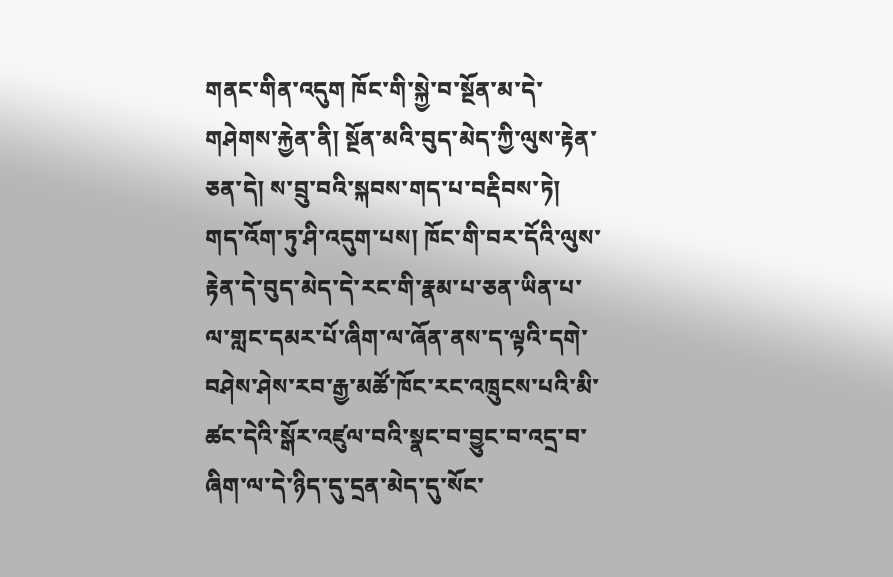གནང་གིན་འདུག ཁོང་གི་སྐྱེ་བ་སྔོན་མ་དེ་གཤེགས་རྐྱེན་ནི། སྔོན་མའི་བུད་མེད་ཀྱི་ལུས་རྟེན་ཅན་དེ། ས་བྲུ་བའི་སྐབས་གད་པ་བརྡིབས་ཏེ། གད་འོག་ཏུ་ཤི་འདུག་པས། ཁོང་གི་བར་དོའི་ལུས་རྟེན་དེ་བུད་མེད་དེ་རང་གི་རྣམ་པ་ཅན་ཡིན་པ་ལ་གླང་དམར་པོ་ཞིག་ལ་ཞོན་ནས་ད་ལྟའི་དགེ་བཤེས་ཤེས་རབ་རྒྱ་མཚོ་ཁོང་རང་འཁྲུངས་པའི་མི་ཚང་དེའི་སྒོར་འཛུལ་བའི་སྣང་བ་བྱུང་བ་འདྲ་བ་ཞིག་ལ་དེ་ཉིད་དུ་དྲན་མེད་དུ་སོང་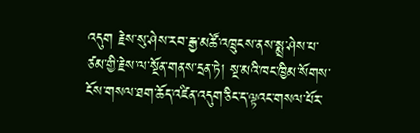འདུག རྗེས་སུ་ཤེས་རབ་རྒྱ་མཚོ་འཁྲུངས་ནས་སྨྲ་ཤེས་པ་ཙམ་གྱི་རྗེས་ལ་སྔོན་གནས་དྲན་ཏེ། སྔ་མའི་ཁང་ཁྱིམ་སོགས་ངོས་གསལ་ཐག་ཆོད་འཛིན་འདུག་ཅིང་ད་ལྟའང་གསལ་པོར་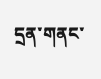དྲན་གནང་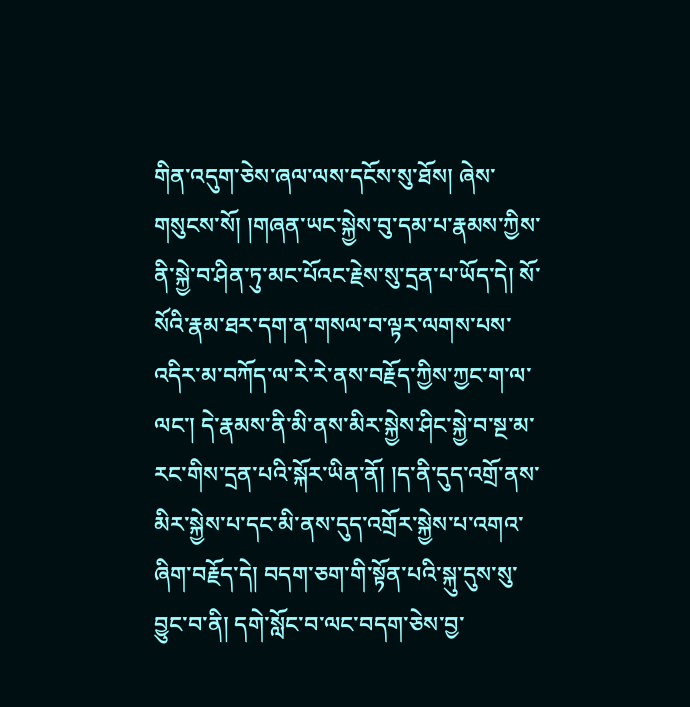གིན་འདུག་ཅེས་ཞལ་ལས་དངོས་སུ་ཐོས། ཞེས་གསུངས་སོ། །གཞན་ཡང་སྐྱེས་བུ་དམ་པ་རྣམས་ཀྱིས་ནི་སྐྱེ་བ་ཤིན་ཏུ་མང་པོའང་རྗེས་སུ་དྲན་པ་ཡོད་དེ། སོ་སོའི་རྣམ་ཐར་དག་ན་གསལ་བ་ལྟར་ལགས་པས་འདིར་མ་བཀོད་ལ་རེ་རེ་ནས་བརྗོད་ཀྱིས་ཀྱང་ག་ལ་ལང་། དེ་རྣམས་ནི་མི་ནས་མིར་སྐྱེས་ཤིང་སྐྱེ་བ་སྔ་མ་རང་གིས་དྲན་པའི་སྐོར་ཡིན་ནོ། །ད་ནི་དུད་འགྲོ་ནས་མིར་སྐྱེས་པ་དང་མི་ནས་དུད་འགྲོར་སྐྱེས་པ་འགའ་ཞིག་བརྗོད་དེ། བདག་ཅག་གི་སྟོན་པའི་སྐུ་དུས་སུ་བྱུང་བ་ནི། དགེ་སློང་བ་ལང་བདག་ཅེས་བྱ་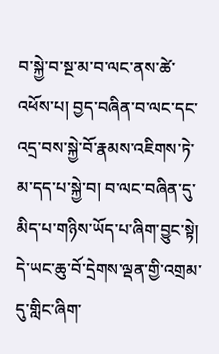བ་སྐྱེ་བ་སྔ་མ་བ་ལང་ནས་ཚེ་འཕོས་པ། བྱད་བཞིན་བ་ལང་དང་འདྲ་བས་སྐྱེ་བོ་རྣམས་འཇིགས་ཏེ་མ་དད་པ་སྐྱེ་བ། བ་ལང་བཞིན་དུ་མིད་པ་གཉིས་ཡོད་པ་ཞིག་བྱུང་སྟེ། དེ་ཡང་ཆུ་བོ་དྲེགས་ལྡན་གྱི་འགྲམ་དུ་གླིང་ཞིག་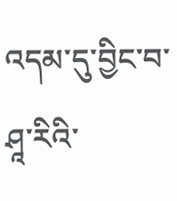འདམ་དུ་བྱིང་བ་ཤཱ་རིའི་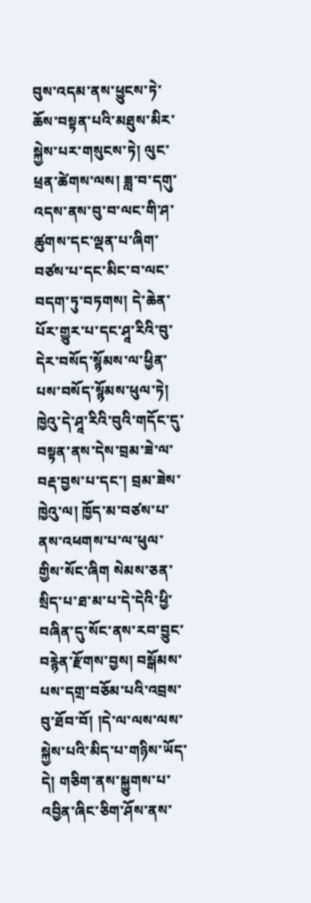བུས་འདམ་ནས་ཕྱུངས་ཏེ་ཆོས་བསྟན་པའི་མཐུས་མིར་སྐྱེས་པར་གསུངས་ཏེ། ལུང་ཕྲན་ཚེགས་ལས། ཟླ་བ་དགུ་འདས་ནས་བུ་བ་ལང་གི་ཤ་ཚུགས་དང་ལྡན་པ་ཞིག་བཙས་པ་དང་མིང་བ་ལང་བདག་ཏུ་བཏགས། དེ་ཆེན་པོར་གྱུར་པ་དང་ཤཱ་རིའི་བུ་དེར་བསོད་སྙོམས་ལ་ཕྱིན་པས་བསོད་སྙོམས་ཕུལ་ཏེ། ཁྱེའུ་དེ་ཤཱ་རིའི་བུའི་གདོང་དུ་བསྟན་ནས་དེས་བྲམ་ཟེ་ལ་བརྡ་བྱས་པ་དང་། བྲམ་ཟེས་ཁྱེའུ་ལ། ཁྱོད་མ་བཙས་པ་ནས་འཕགས་པ་ལ་ཕུལ་གྱིས་སོང་ཞིག སེམས་ཅན་སྲིད་པ་ཐ་མ་པ་དེ་དེའི་ཕྱི་བཞིན་དུ་སོང་ནས་རབ་བྱུང་བརྙེན་རྫོགས་བྱས། བསྒོམས་པས་དགྲ་བཅོམ་པའི་འབྲས་བུ་ཐོབ་བོ། །དེ་ལ་ལས་ལས་སྐྱེས་པའི་མིད་པ་གཉིས་ཡོད་དེ། གཅིག་ནས་སྐྱུགས་པ་འབྱིན་ཞིང་ཅིག་ཤོས་ནས་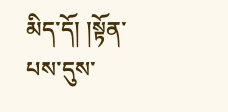མིད་དོ། །སྟོན་པས་དུས་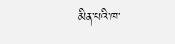མིན་པའི་ཁ་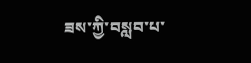ཟས་ཀྱི་བསླབ་པ་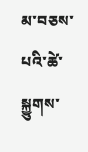མ་བཅས་པའི་ཚེ་སྐྱུགས་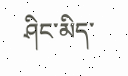ཤིང་མིད་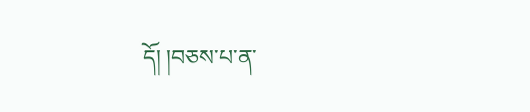དོ། །བཅས་པ་ན་